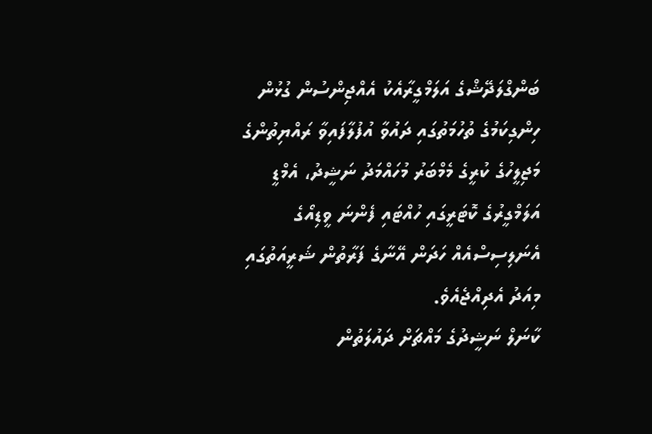ބަންގްލަދޭޝްގެ އަލަމްގީރާއެކު އެއްޖިންސުން ގުޅުން ހިންގިކަމުގެ ތުހުމަތުގައި ދައުވާ އުފުލާފައިވާ ރައްޔިތުންގެ މަޖިލީހުގެ ކުރީގެ މެމްބަރު މުހައްމަދު ނަޝީދު، އެމްޑީ އަލަމްގީރުގެ ކޮޓަރީގައި ހުއްޓައި ފެންނަ ވީޑިއޯގެ އެނަލިސިސްއެއް ހަދަން އޭނާގެ ފަރާތުން ޝަރީއަތުގައި މިއަދު އެދިއްޖެއެވެ.
ކާނަލް ނަޝީދުގެ މައްޗަށް ދައުލަތުން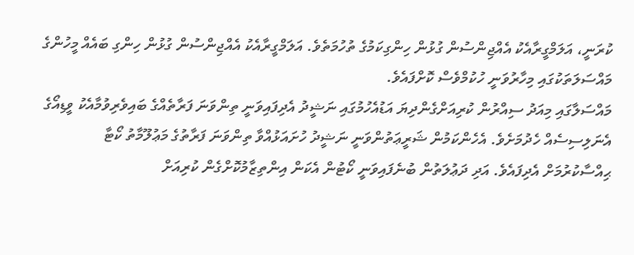ކުރަނީ، އަލަމްގީރާއެކު އެއްޖިންސުން ގުޅުން ހިންގިކަމުގެ ތުހުމަތެވެ. އަލަމްގީރާއެކު އެއްޖިންސުން ގުޅުން ހިންގި ބައެއް މީހުންގެ މައްސަލަތަކުގައި މިހާރުވަނީ ހުކުމްވެސް ކޮށްފައެވެ.
މައްސަލާގައި މިއަދު ސިއްރުން ކުރިއަށްގެންދިޔަ އަޑުއެހުމުގައި ނަޝީދު އެދިފައިވަނީ ތިންވަނަ ފަރާތެއްގެ ބައިވެރިވުމާއެކު ވީޑިއޯގެ އެނަލިސިސެއް ހެދުމަށެވެ. އެހެންކަމުން ޝަރީޢަތުންވަނީ ނަޝީދު ހުށައަޅުއްވާ ތިންވަނަ ފަރާތުގެ މަޢުލޫމާތު ކޯޓާ ޙިއްސާކުރުމަށް އެދިފައެވެ. އަދި ދަޢުލަތުން ބުނެފައިވަނީ ކޯޓުން އެކަން އިންތިޒާމުކޮށްގެން ކުރިއަށް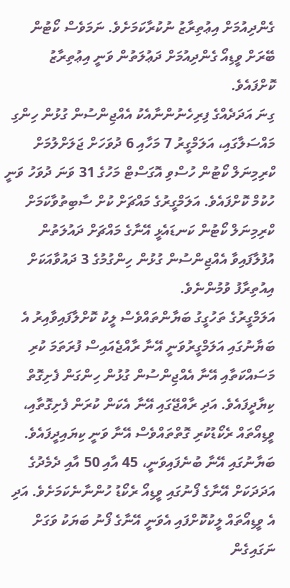ގެންދިއުމަށް އިޢުތިރާޒު ނުކުރާކަމަށެވެ. ނަމަވެސް ކޯޓުން ބޭރަށް ވީޑިއޯ ގެންދިއުމަށް ދަޢުލަތުން ވަނީ އިޢުތިރާޒު ކޮށްފައެވެ.
ގިނަ އަދަދެއްގެ ފިރިހެނުންނާއެކު އެއްޖިންސުން ގުޅުން ހިންގި މައްސަލާގައި، އަލަމްގީރު 7 މަހާއި 6 ދުވަހަށް ޖަލަށްލުމަށް ކްރިމިނަލް ކޯޓުން ހުސްވި އޮގަސްޓް މަހުގެ 31 ވަނަ ދުވަހު ވަނީ ހުކުމް ކޮށްފައެވެ. އަލަމްގީރުގެ މައްޗަށް ކުށް ސާބިތުވާކަމަށް ކްރިމިނަލް ކޯޓުން ކަނޑައެޅީ އޭނާގެ މައްޗަށް ދައުލަތުން އުފުލާފައިވާ އެއްޖިންސުން ގުޅުން ހިންގުމުގެ 3 ދައުވާއަކަށް އިއުތިރާފު ވުމުންނެވެ.
އަލަމްގީރުގެ ތަހުގީގު ބަޔާންތައްވެސް ލީކު ކޮށްލާފައިވާއިރު އެ ބަޔާނުގައި އަލަމްގީރުވަނީ އޭނާ ރާއްޖެއައިސް ފުރަތަމަ ކުރި މަސައްކަތާއި އޭނާ އެއްޖިންސުން ގުޅުން ހިންގަން ފެށިގޮތް ކިޔާދީފައެވެ. އަދި ރާއްޖޭގައި އޭނާ އެކަން ކުރަން ފެށިގޮތާއި، ވީޑިއޯތައް ރެކޯޑުކުރި ގޮތްތައްވެސް އޭނާ ވަނީ ކިޔައިދީފައެވެ. ބަޔާނުގައި އޭނާ ބުނެފައިވަނީ، 45 އާއި 50 އާއި ދެމެދުގެ އަދަދަކަށް އޭނާގެ ފޯނުގައި ވީޑިއޯ ރެކޯޑު ހުންނާނެކަމަށެވެ. އަދި އެ ވީޑިއޯތައް ލީކުކޮށްފައި އެވަނީ އޭނާގެ ފޯނު ބަޔަކު ވަގަށް ނަގައިގެން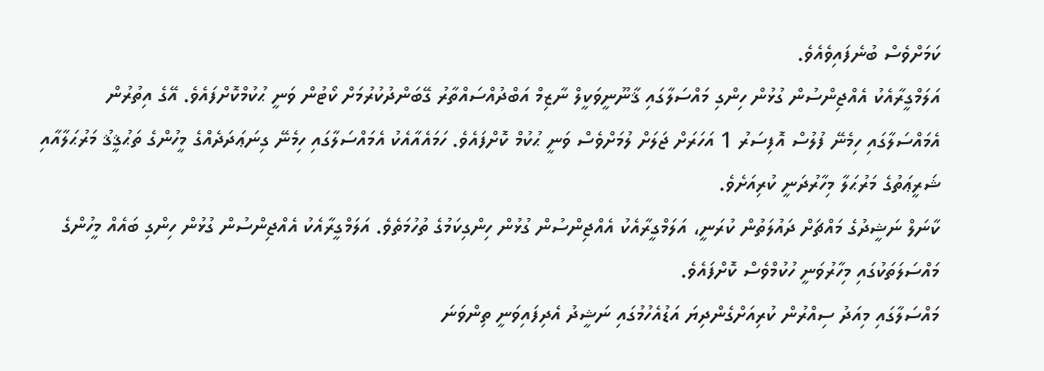ކަމަށްވެސް ބުނެފައިވެއެވެ.
އަލަމްގީރާއެކު އެއްޖިންސުން ގުޅުން ހިންގި މައްސަލާގައި ޤާނޫނީވަކީލް ނާޒިމް އަބްދުއްސައްތާރު ގޭބަންދުކުރުމަށް ކޯޓުން ވަނީ ޙުކުމްކޮށްފައެވެ. އޭގެ އިތުރުން އެމައްސަލާގައި ހިމެނޭ ފުލުސް އޮފިސަރު 1 އަހަރަށް ޖަލަށް ލުމަށްވެސް ވަނީ ޙުކުމް ކޮށްފައެވެ. ހަމައެއާއެކު އެމައްސަލާގައި ހިމެނޭ ގިނަޢަދަދެއްގެ މީހުންގެ ތަޙުޤީޤު މަރުޙަލާއާއި ޝަރީޢަތުގެ މަރުޙަލާ މިހާރުދަނީ ކުރިއަށެވެ.
ކާނަލް ނަޝީދުގެ މައްޗަށް ދައުލަތުން ކުރަނީ، އަލަމްގީރާއެކު އެއްޖިންސުން ގުޅުން ހިންގިކަމުގެ ތުހުމަތެވެ. އަލަމްގީރާއެކު އެއްޖިންސުން ގުޅުން ހިންގި ބައެއް މީހުންގެ މައްސަލަތަކުގައި މިހާރުވަނީ ހުކުމްވެސް ކޮށްފައެވެ.
މައްސަލާގައި މިއަދު ސިއްރުން ކުރިއަށްގެންދިޔަ އަޑުއެހުމުގައި ނަޝީދު އެދިފައިވަނީ ތިންވަނަ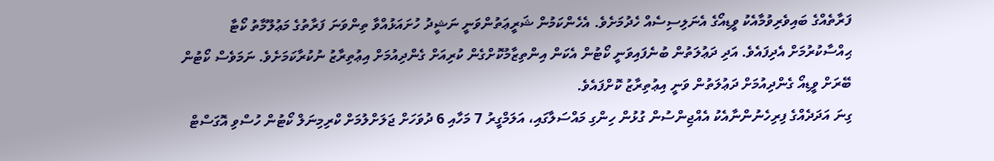ފަރާތެއްގެ ބައިވެރިވުމާއެކު ވީޑިއޯގެ އެނަލިސިސެއް ހެދުމަށެވެ. އެހެންކަމުން ޝަރީޢަތުންވަނީ ނަޝީދު ހުށައަޅުއްވާ ތިންވަނަ ފަރާތުގެ މަޢުލޫމާތު ކޯޓާ ޙިއްސާކުރުމަށް އެދިފައެވެ. އަދި ދަޢުލަތުން ބުނެފައިވަނީ ކޯޓުން އެކަން އިންތިޒާމުކޮށްގެން ކުރިއަށް ގެންދިއުމަށް އިޢުތިރާޒު ނުކުރާކަމަށެވެ. ނަމަވެސް ކޯޓުން ބޭރަށް ވީޑިއޯ ގެންދިއުމަށް ދަޢުލަތުން ވަނީ އިޢުތިރާޒު ކޮށްފައެވެ.
ގިނަ އަދަދެއްގެ ފިރިހެނުންނާއެކު އެއްޖިންސުން ގުޅުން ހިންގި މައްސަލާގައި، އަލަމްގީރު 7 މަހާއި 6 ދުވަހަށް ޖަލަށްލުމަށް ކްރިމިނަލް ކޯޓުން ހުސްވި އޮގަސްޓް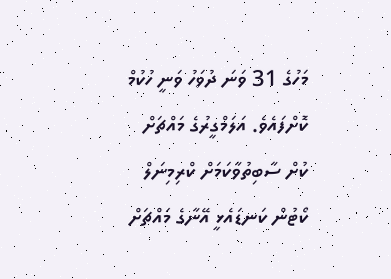މަހުގެ 31 ވަނަ ދުވަހު ވަނީ ހުކުމް ކޮށްފައެވެ. އަލަމްގީރުގެ މައްޗަށް ކުށް ސާބިތުވާކަމަށް ކްރިމިނަލް ކޯޓުން ކަނޑައެޅީ އޭނާގެ މައްޗަށް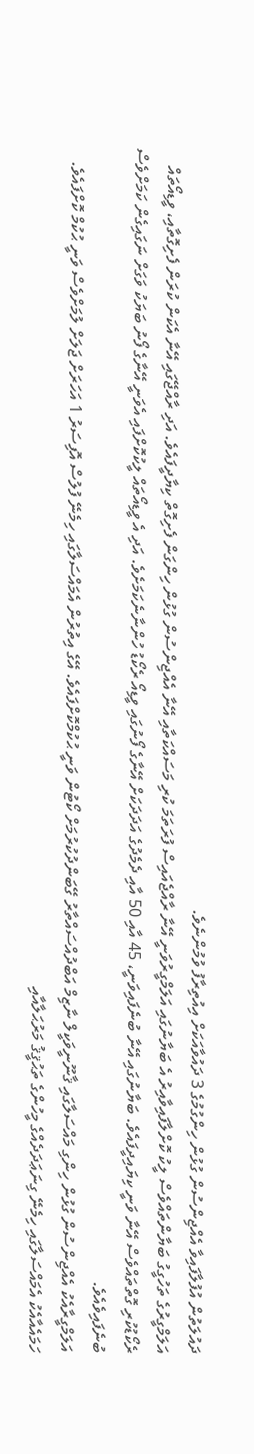ދައުލަތުން އުފުލާފައިވާ އެއްޖިންސުން ގުޅުން ހިންގުމުގެ 3 ދައުވާއަކަށް އިއުތިރާފު ވުމުންނެވެ.
އަލަމްގީރުގެ ތަހުގީގު ބަޔާންތައްވެސް ލީކު ކޮށްލާފައިވާއިރު އެ ބަޔާނުގައި އަލަމްގީރުވަނީ އޭނާ ރާއްޖެއައިސް ފުރަތަމަ ކުރި މަސައްކަތާއި އޭނާ އެއްޖިންސުން ގުޅުން ހިންގަން ފެށިގޮތް ކިޔާދީފައެވެ. އަދި ރާއްޖޭގައި އޭނާ އެކަން ކުރަން ފެށިގޮތާއި، ވީޑިއޯތައް ރެކޯޑުކުރި ގޮތްތައްވެސް އޭނާ ވަނީ ކިޔައިދީފައެވެ. ބަޔާނުގައި އޭނާ ބުނެފައިވަނީ، 45 އާއި 50 އާއި ދެމެދުގެ އަދަދަކަށް އޭނާގެ ފޯނުގައި ވީޑިއޯ ރެކޯޑު ހުންނާނެކަމަށެވެ. އަދި އެ ވީޑިއޯތައް ލީކުކޮށްފައި އެވަނީ އޭނާގެ ފޯނު ބަޔަކު ވަގަށް ނަގައިގެން ކަމަށްވެސް ބުނެފައިވެއެވެ.
އަލަމްގީރާއެކު އެއްޖިންސުން ގުޅުން ހިންގި މައްސަލާގައި ޤާނޫނީވަކީލް ނާޒިމް އަބްދުއްސައްތާރު ގޭބަންދުކުރުމަށް ކޯޓުން ވަނީ ޙުކުމްކޮށްފައެވެ. އޭގެ އިތުރުން އެމައްސަލާގައި ހިމެނޭ ފުލުސް އޮފިސަރު 1 އަހަރަށް ޖަލަށް ލުމަށްވެސް ވަނީ ޙުކުމް ކޮށްފައެވެ. ހަމައެއާއެކު އެމައްސަލާގައި ހިމެނޭ ގިނަޢަދަދެއްގެ މީހުންގެ ތަޙުޤީޤު މަރުޙަލާއާއި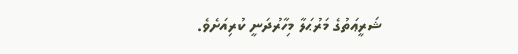ޝަރީޢަތުގެ މަރުޙަލާ މިހާރުދަނީ ކުރިއަށެވެ.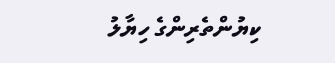ކިޔުންތެރިންގެ ހިޔާލު